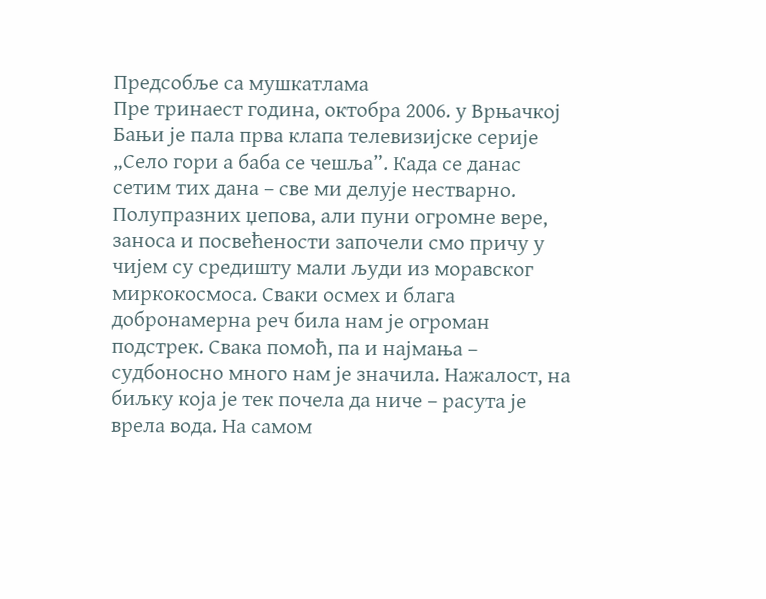Предсобље са мушкатлама
Пре тринаест година, октобра 2006. у Врњачкој Бањи је пала прва клапа телевизијске серије „Село гори а баба се чешља”. Када се данас сетим тих дана – све ми делује нестварно. Полупразних џепова, али пуни огромне вере, заноса и посвећености започели смо причу у чијем су средишту мали људи из моравског миркокосмоса. Сваки осмех и блага добронамерна реч била нам је огроман подстрек. Свака помоћ, па и најмања – судбоносно много нам је значила. Нажалост, на биљку која је тек почела да ниче – расута је врела вода. На самом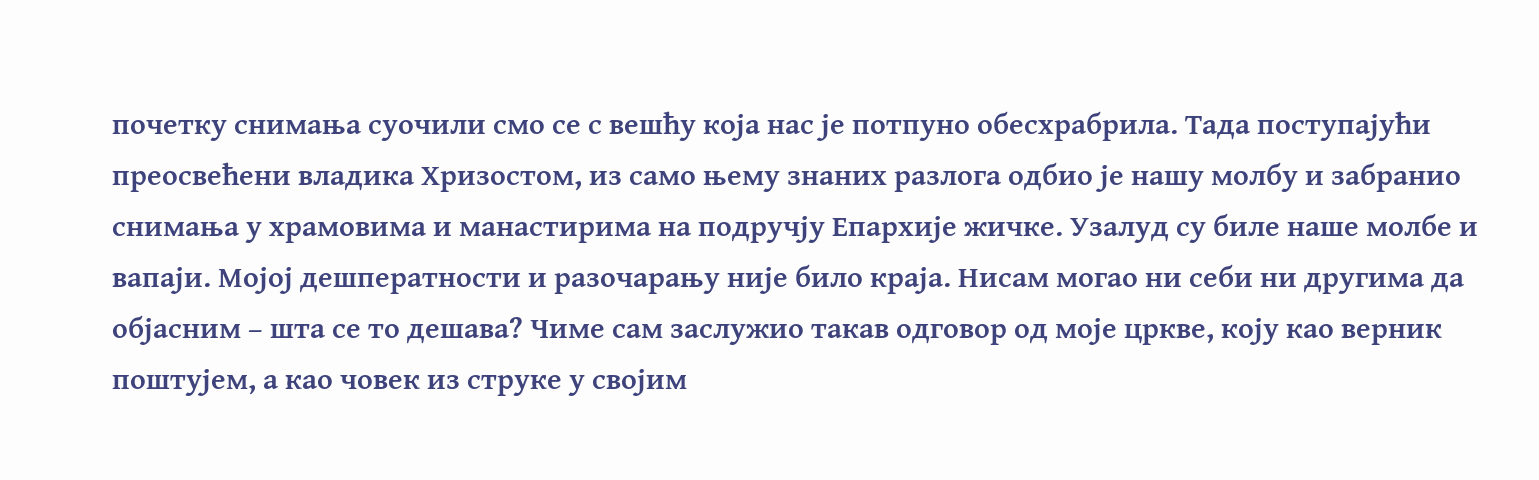почетку снимања суочили смо се с вешћу која нас је потпуно обесхрабрила. Тада поступајући преосвећени владика Хризостом, из само њему знаних разлога одбио је нашу молбу и забранио снимања у храмовима и манастирима на подручју Епархије жичке. Узалуд су биле наше молбе и вапаји. Мојој дешператности и разочарању није било краја. Нисам могао ни себи ни другима да објасним – шта се то дешава? Чиме сам заслужио такав одговор од моје цркве, коју као верник поштујем, а као човек из струке у својим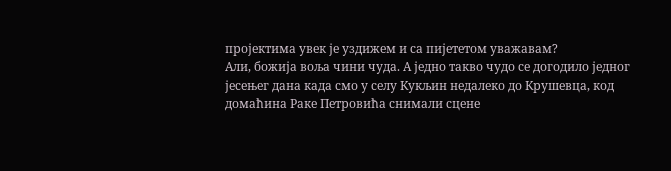пројектима увек је уздижем и са пијететом уважавам?
Али, божија воља чини чуда. А једно такво чудо се догодило једног јесењег дана када смо у селу Кукљин недалеко до Крушевца, код домаћина Раке Петровића снимали сцене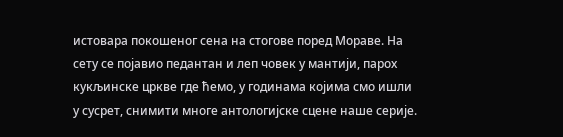истовара покошеног сена на стогове поред Мораве. На сету се појавио педантан и леп човек у мантији, парох кукљинске цркве где ћемо, у годинама којима смо ишли у сусрет, снимити многе антологијске сцене наше серије.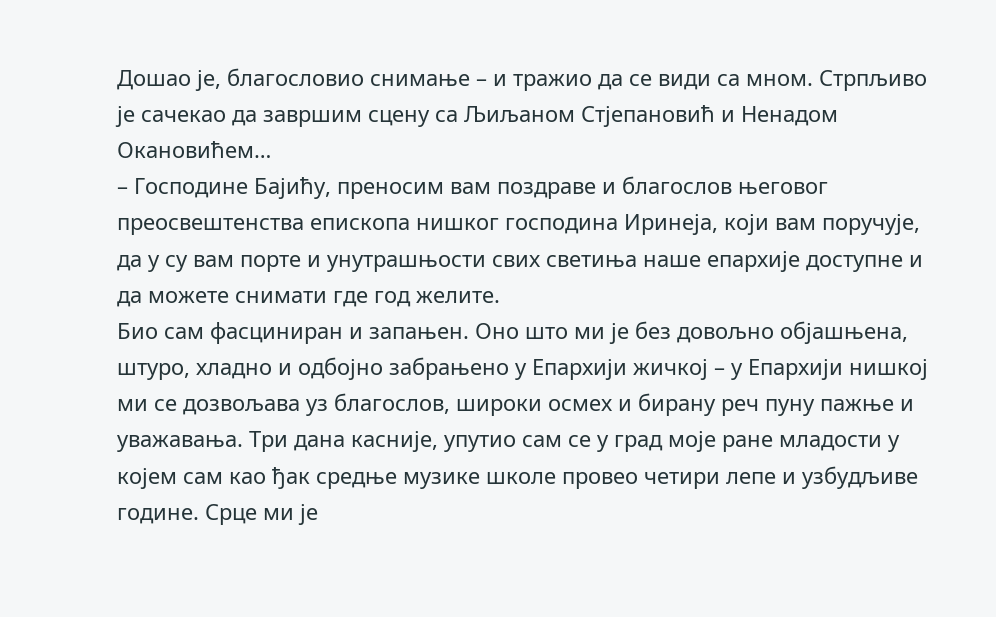Дошао је, благословио снимање – и тражио да се види са мном. Стрпљиво је сачекао да завршим сцену са Љиљаном Стјепановић и Ненадом Окановићем…
– Господине Бајићу, преносим вам поздраве и благослов његовог преосвештенства епископа нишког господина Иринеја, који вам поручује, да у су вам порте и унутрашњости свих светиња наше епархије доступне и да можете снимати где год желите.
Био сам фасциниран и запањен. Оно што ми је без довољно објашњена, штуро, хладно и одбојно забрањено у Епархији жичкој – у Епархији нишкој ми се дозвољава уз благослов, широки осмех и бирану реч пуну пажње и уважавања. Три дана касније, упутио сам се у град моје ране младости у којем сам као ђак средње музике школе провео четири лепе и узбудљиве године. Срце ми је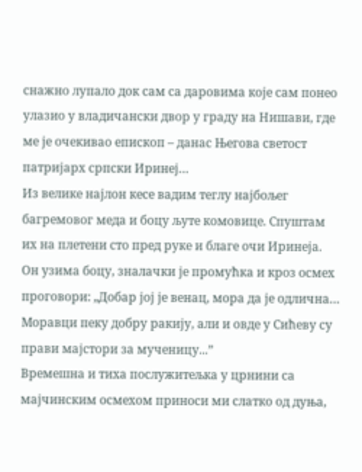снажно лупало док сам са даровима које сам понео улазио у владичански двор у граду на Нишави, где ме је очекивао епископ – данас Његова светост патријарх српски Иринеј…
Из велике најлон кесе вадим теглу најбољег багремовог меда и боцу љуте комовице. Спуштам их на плетени сто пред руке и благе очи Иринеја. Он узима боцу, зналачки је промућка и кроз осмех проговори: „Добар јој је венац, мора да је одлична… Моравци пеку добру ракију, али и овде у Сићеву су прави мајстори за мученицу...”
Времешна и тиха послужитељка у црнини са мајчинским осмехом приноси ми слатко од дуња,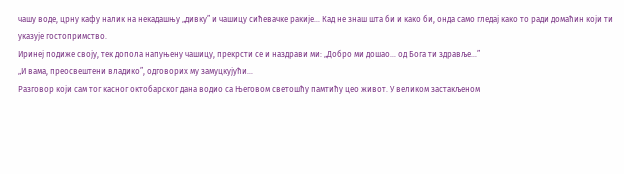чашу воде, црну кафу налик на некадашњу „дивку” и чашицу сићевачке ракије… Кад не знаш шта би и како би, онда само гледај како то ради домаћин који ти указује гостопримство.
Иринеј подиже своју, тек допола напуњену чашицу, прекрсти се и наздрави ми: „Добро ми дошао… од Бога ти здравље…”
„И вама, преосвештени владико”, одговорих му замуцкујући…
Разговор који сам тог касног октобарског дана водио са Његовом светошћу памтићу цео живот. У великом застакљеном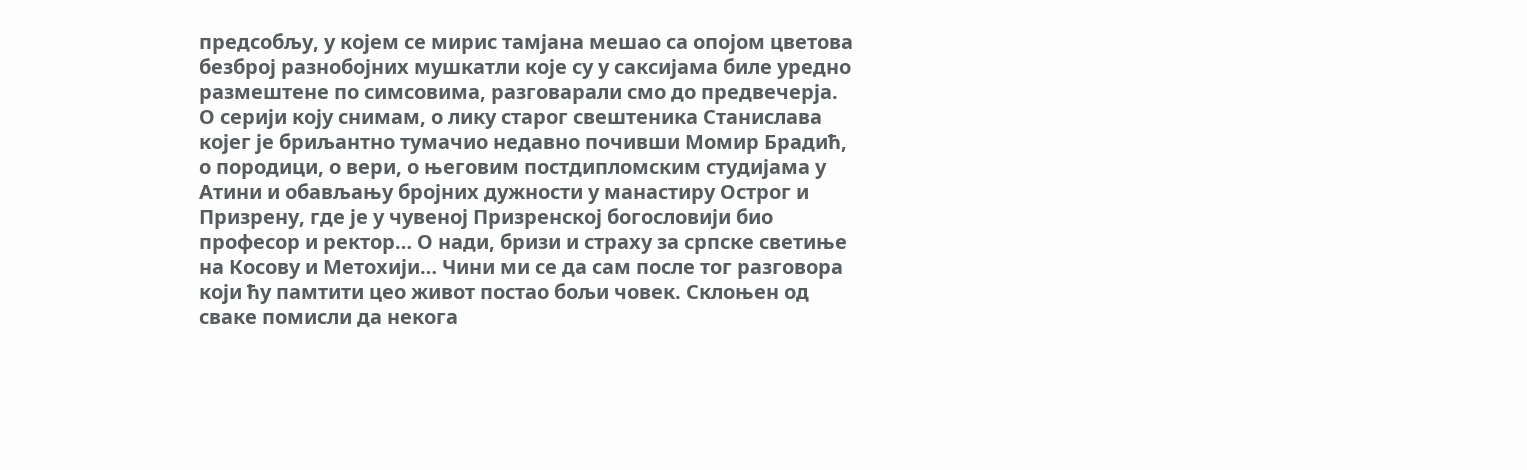предсобљу, у којем се мирис тамјана мешао са опојом цветова безброј разнобојних мушкатли које су у саксијама биле уредно размештене по симсовима, разговарали смо до предвечерја. О серији коју снимам, о лику старог свештеника Станислава којег је бриљантно тумачио недавно почивши Момир Брадић, о породици, о вери, о његовим постдипломским студијама у Атини и обављању бројних дужности у манастиру Острог и Призрену, где је у чувеној Призренској богословији био професор и ректор… О нади, бризи и страху за српске светиње на Косову и Метохији… Чини ми се да сам после тог разговора који ћу памтити цео живот постао бољи човек. Склоњен од сваке помисли да некога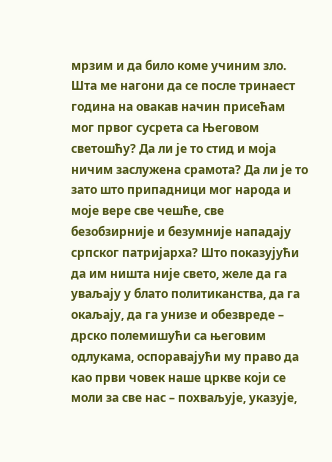мрзим и да било коме учиним зло.
Шта ме нагони да се после тринаест година на овакав начин присећам мог првог сусрета са Његовом светошћу? Да ли је то стид и моја ничим заслужена срамота? Да ли је то зато што припадници мог народа и моје вере све чешће, све безобзирније и безумније нападају српског патријарха? Што показујући да им ништа није свето, желе да га уваљају у блато политиканства, да га окаљају, да га унизе и обезвреде – дрско полемишући са његовим одлукама, оспоравајући му право да као први човек наше цркве који се моли за све нас – похваљује, указује,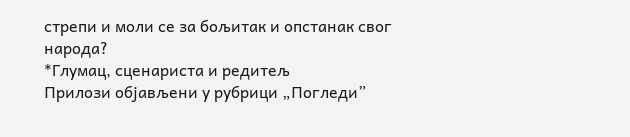стрепи и моли се за бољитак и опстанак свог народа?
*Глумац, сценариста и редитељ
Прилози објављени у рубрици „Погледи”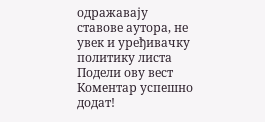одражавају ставове аутора, не увек и уређивачку политику листа
Подели ову вест
Комeнтар успeшно додат!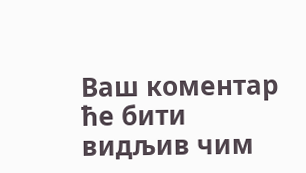Ваш комeнтар ћe бити видљив чим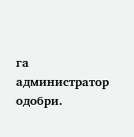га администратор одобри.